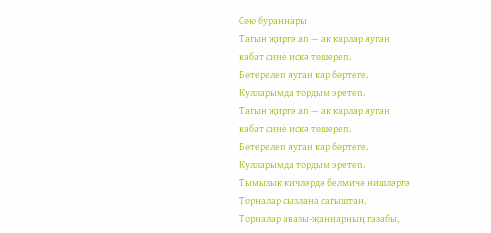Сөю бураннары
Тагын җиргә ап — ак карлар яуган
кабат сине искә төшереп.
Бөтерелеп яуган кар бөртеге.
Кулларымда тордым эретеп.
Тагын җиргә ап — ак карлар яуган
кабат сине искә төшереп.
Бөтерелеп яуган кар бөртеге.
Кулларымда тордым эретеп.
Тымызык кичләрдә белмичә нишләргә
Торналар сызлана сагыштан.
Торналар авазы-җаннарның газабы,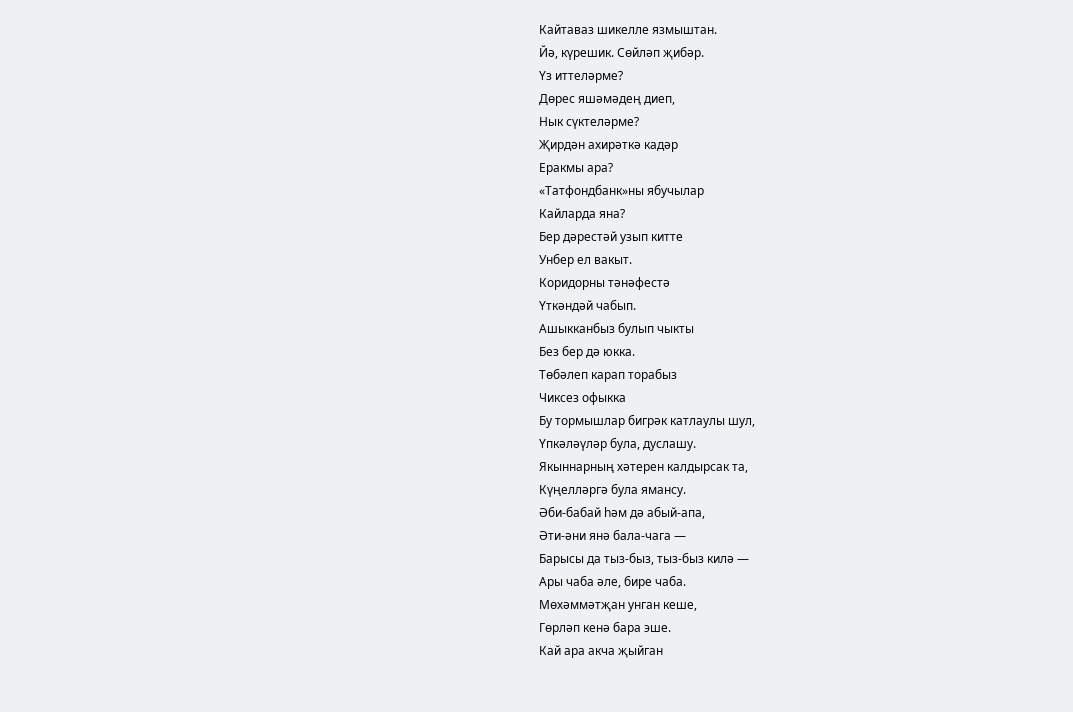Кайтаваз шикелле язмыштан.
Йә, күрешик. Сөйләп җибәр.
Үз иттеләрме?
Дөрес яшәмәдең диеп,
Нык сүктеләрме?
Җирдән ахирәткә кадәр
Еракмы ара?
«Татфондбанк»ны ябучылар
Кайларда яна?
Бер дәрестәй узып китте
Унбер ел вакыт.
Коридорны тәнәфестә
Үткәндәй чабып.
Ашыкканбыз булып чыкты
Без бер дә юкка.
Төбәлеп карап торабыз
Чиксез офыкка
Бу тормышлар бигрәк катлаулы шул,
Үпкәләүләр була, дуслашу.
Якыннарның хәтерен калдырсак та,
Күңелләргә була ямансу.
Әби-бабай һәм дә абый-апа,
Әти-әни янә бала-чага —
Барысы да тыз-быз, тыз-быз килә —
Ары чаба әле, бире чаба.
Мөхәммәтҗан унган кеше,
Гөрләп кенә бара эше.
Кай ара акча җыйган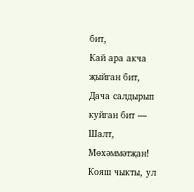бит,
Кай ара акча җыйган бит,
Дача салдырып куйган бит —
Шалт, Мөхәммәтҗан!
Кояш чыкты, ул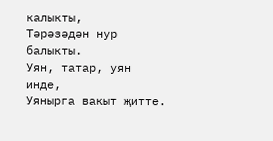калыкты,
Тәрәзәдән нур балыкты.
Уян, татар, уян инде,
Уянырга вакыт җитте.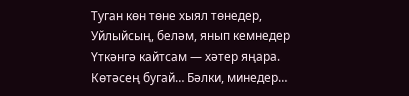Туган көн төне хыял төнедер,
Уйлыйсың, беләм, янып кемнедер
Үткәнгә кайтсам — хәтер яңара.
Көтәсең бугай… Бәлки, минедер…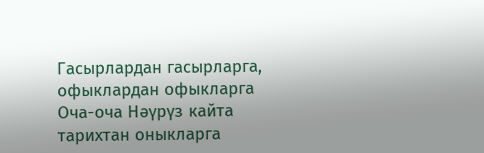Гасырлардан гасырларга,
офыклардан офыкларга
Оча-оча Нәүрүз кайта
тарихтан оныкларга